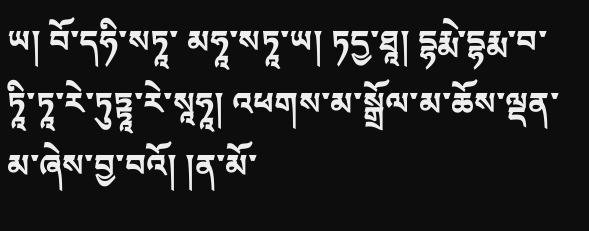ཡ། བོ་དཧི་སཏཱ་ མཧཱ་སཏཱ་ཡ། ཏདྱ་ཐཱ། དྷརྨེ་དྷརྨ་བ་ཏཱི་ཏཱ་རེ་ཏུཏྟཱ་རེ་སཱཧཱ། འཕགས་མ་སྒྲོལ་མ་ཆོས་ལྡན་མ་ཞེས་བྱ་བའོ། །ན་མོ་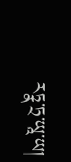རཏྣ་ཏྲ་ཡཱ་ཡ།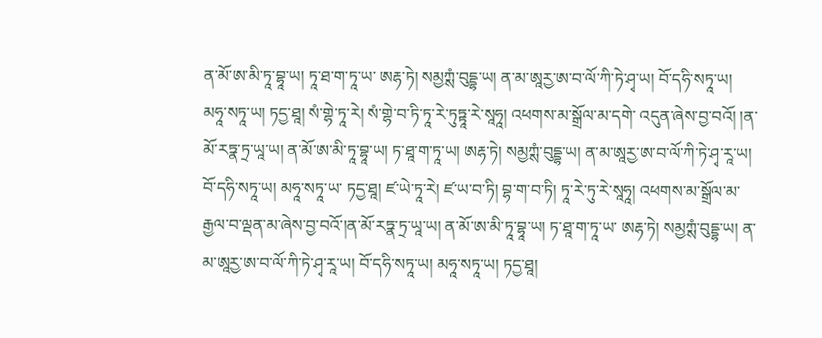ན་མོ་ཨ་མི་ཏཱ་བྷཱ་ཡ། ཏཱ་ཐ་ག་ཏཱ་ཡ་ ཨརྷ་ཏེ། སམྱཀྶཾ་བུདྡྷ་ཡ། ན་མ་ཨཱརྱ་ཨ་བ་ལོ་ཀི་ཏེ་ཤྭ་ཡ། བོ་དཧི་སཏཱ་ཡ། མཧཱ་སཏཱ་ཡ། ཏདྱ་ཐཱ། སཾ་གྷེ་ཏཱ་རེ། སཾ་གྷེ་བ་ཏི་ཏཱ་རེ་ཏུཏྟཱ་རེ་སཱཧཱ། འཕགས་མ་སྒྲོལ་མ་དགེ་ འདུན་ཞེས་བྱ་བའོ། །ན་མོ་རཏྣ་ཏྲ་ཡཱ་ཡ། ན་མོ་ཨ་མི་ཏཱ་བྷཱ་ཡ། ཏ་ཐཱ་ག་ཏཱ་ཡ། ཨརྷ་ཏེ། སམྱཀྶཾ་བུདྡྷ་ཡ། ན་མ་ཨཱརྱ་ཨ་བ་ལོ་ཀི་ཏེ་ཤྭ་རཱ་ཡ། བོ་དཧི་སཏཱ་ཡ། མཧཱ་སཏཱ་ཡ་ ཏདྱ་ཐཱ། ཛ་ཡེ་ཏཱ་རེ། ཛ་ཡ་བ་ཏི། བྷ་ག་བ་ཏི། ཏཱ་རེ་ཏུ་རེ་སཱཧཱ། འཕགས་མ་སྒྲོལ་མ་རྒྱལ་བ་ལྡན་མ་ཞེས་བྱ་བའོ་།ན་མོ་རཏྣ་ཏྲ་ཡཱ་ཡ། ན་མོ་ཨ་མི་ཏཱ་བྷཱ་ཡ། ཏ་ཐཱ་ག་ཏཱ་ཡ་ ཨརྷ་ཏེ། སམྱཀྶཾ་བུདྡྷ་ཡ། ན་མ་ཨཱརྱ་ཨ་བ་ལོ་ཀི་ཏེ་ཤྭ་རཱ་ཡ། བོ་དཧི་སཏཱ་ཡ། མཧཱ་སཏཱ་ཡ། ཏདྱ་ཐཱ།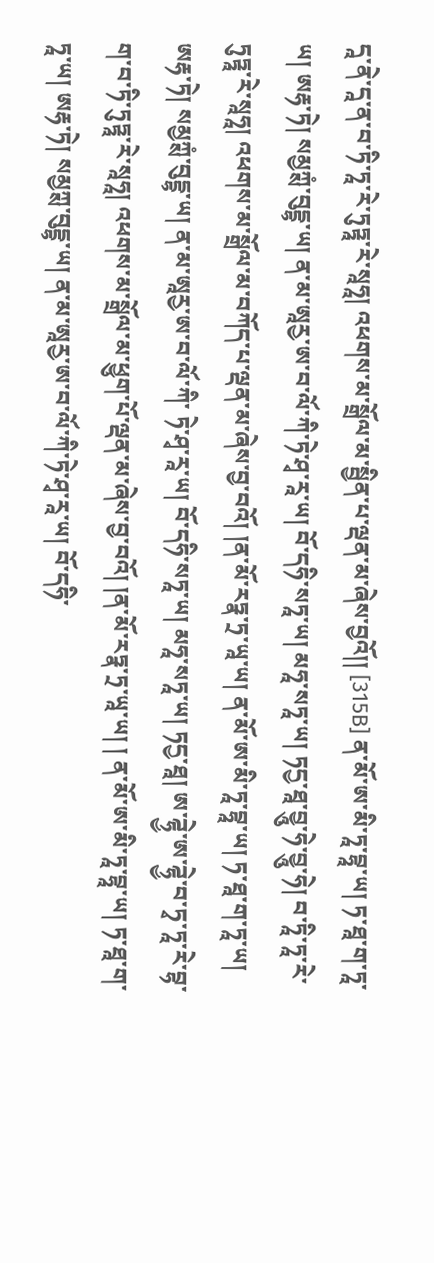དཱ་ནེ་དཱ་ན་བ་ཏི་ཏཱ་རེ་ཏུཏྟཱ་རེ་སཱཧཱ། འཕགས་མ་སྒྲོལ་མ་སྦྱིན་པ་ལྡན་མ་ཞེས་བྱའོ།། [315B] ན་མོ་ཨ་མི་ཏཱ་བྷཱ་ཡ། ཏ་ཐཱ་ག་ཏཱ་ཡ། ཨརྷ་ཏེ། སམྱཀྶཾ་བུདྡྷ་ཡ། ན་མ་ཨཱརྱ་ཨ་བ་ལོ་ཀི་ཏེ་ཤྭ་རཱ་ཡ། བོ་དཧི་སཏཱ་ཡ། མཧཱ་སཏཱ་ཡ། ཏདྱ་ཐཱ་བྱཱུ་ཧེ་བྱཱུ་ཧེ། བ་ཏཱི་ཏཱ་རེ་ ཏུཏྟཱ་རེ་སཱཧཱ། འཕགས་མ་སྒྲོལ་མ་བཀོད་པ་ལྡན་མ་ཞེས་བྱ་བའོ། །ན་མོ་རཏྣ་ཏྲ་ཡཱ་ཡ། ན་མོ་ཨ་མི་ཏཱ་བྷཱ་ཡ། ཏ་ཐཱ་ག་ཏཱ་ཡ། ཨརྷ་ཏེ། སམྱཀྶཾ་བུདྡྷ་ཡ། ན་མ་ཨཱརྱ་ཨ་བ་ལོ་ཀི་ ཏེ་ཤྭ་རཱ་ཡ། བོ་དཧི་སཏཱ་ཡ། མཧཱ་སཏཱ་ཡ། ཏདྱ་ཐཱ། ཨ་ཌྷྱེ་ཨ་ཌྷྱེ་བ་ཏྭ་ཏཱ་རེ་བྷ་ག་བ་ཏི་ཏུཏྟཱ་རེ་སཱཧཱ། འཕགས་མ་སྒྲོལ་མ་ཕྱུག་པོ་ལྡན་མ་ཞེས་བྱ་བའོ། །ན་མོ་རཏྣ་ཏྲ་ཡཱ་ཡ། ། ན་མོ་ཨ་མི་ཏཱ་བྷཱ་ཡ། ཏ་ཐཱ་ག་ཏཱ་ཡ། ཨརྷ་ཏེ། སམྱཀྶ་བུདྡྷ་ཡ། ན་མ་ཨཱརྱ་ཨ་བ་ལོ་ཀི་ཏེ་ཤྭ་རཱ་ཡ། བོ་དཧི་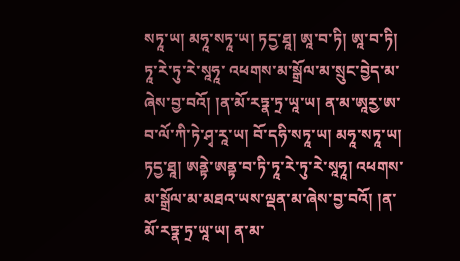སཏཱ་ཡ། མཧཱ་སཏཱ་ཡ། ཏདྱ་ཐཱ། ཨཱ་བ་ཏི། ཨཱ་བ་ཏི། ཏཱ་རེ་ཏུ་རེ་སཱཧཱ་ འཕགས་མ་སྒྲོལ་མ་སྲུང་བྱེད་མ་ཞེས་བྱ་བའོ། །ན་མོ་རཏྣ་ཏྲ་ཡཱ་ཡ། ན་མ་ཨཱརྱ་ཨ་བ་ལོ་ཀི་ཏེ་ཤྭ་རཱ་ཡ། བོ་དཧི་སཏཱ་ཡ། མཧཱ་སཏཱ་ཡ། ཏདྱ་ཐཱ། ཨནྟེ་ཨནྟ་བ་ཏི་ཏཱ་རེ་ཏུ་རེ་སཱཧཱ། འཕགས་ མ་སྒྲོལ་མ་མཐའ་ཡས་ལྡན་མ་ཞེས་བྱ་བའོ། །ན་མོ་རཏྣ་ཏྲ་ཡཱ་ཡ། ན་མ་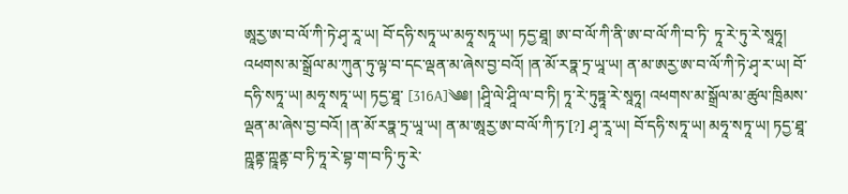ཨཱརྱ་ཨ་བ་ལོ་ཀི་ཏེ་ཤྭ་རཱ་ཡ། བོ་དཧི་སཏཱ་ཡ་མཧཱ་སཏཱ་ཡ། ཏདྱ་ཐཱ། ཨ་བ་ལོ་ཀི་ནི་ཨ་བ་ལོ་ཀི་བ་ཏི་ ཏཱ་རེ་ཏུ་རེ་སཱཧཱ། འཕགས་མ་སྒྲོལ་མ་ཀུན་ཏུ་ལྟ་བ་དང་ལྡན་མ་ཞེས་བྱ་བའོ། །ན་མོ་རཏྣ་ཏྲ་ཡཱ་ཡ། ན་མ་ཨརྱ་ཨ་བ་ལོ་ཀི་ཏེ་ཤྭ་ར་ཡ། བོ་དཧི་སཏཱ་ཡ། མཧཱ་སཏཱ་ཡ། ཏདྱ་ཐཱ་ [316A]༄༅། །ཤཱི་ལེ་ཤཱི་ལ་བ་ཏི། ཏཱ་རེ་ཏུཏྟཱ་རེ་སཱཧཱ། འཕགས་མ་སྒྲོལ་མ་ཚུལ་ཁྲིམས་ལྡན་མ་ཞེས་བྱ་བའོ། །ན་མོ་རཏྣ་ཏྲ་ཡཱ་ཡ། ན་མ་ཨཱརྱ་ཨ་བ་ལོ་ཀི་ཏ་[?] ཤྭ་རཱ་ཡ། བོ་དཧི་སཏཱ་ཡ། མཧཱ་སཏཱ་ཡ། ཏདྱ་ཐཱ་ཀྵཱནྟ་ཀྵཱནྟ་བ་ཏི་ཏཱ་རེ་བྷ་ག་བ་ཏི་ཏུ་རེ་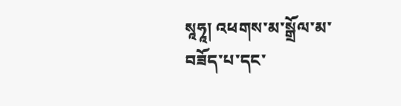སཱཧཱ། འཕགས་མ་སྒྲོལ་མ་བཟོད་པ་དང་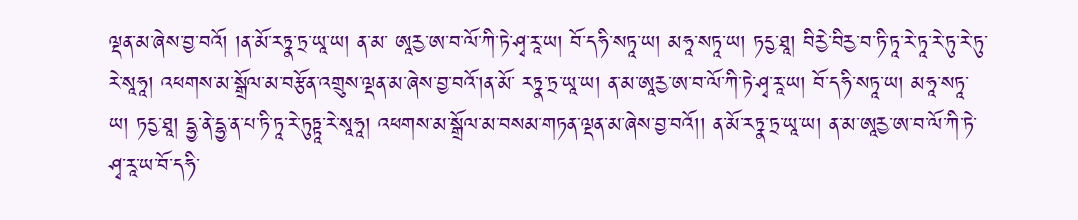ལྡན་མ་ཞེས་བྱ་བའོ། །ན་མོ་རཏྣ་ཏྲ་ཡཱ་ཡ། ན་མ་ ཨཱརྱ་ཨ་བ་ལོ་ཀི་ཏེ་ཤྭ་རཱ་ཡ། བོ་དཧི་སཏཱ་ཡ། མཧཱ་སཏཱ་ཡ། ཏདྱ་ཐཱ། བིརྱེ་བིརྱ་བ་ཏི་ཏཱ་རེ་ཏཱ་རེ་ཏུ་རེ་ཏུ་རེ་སཱཧཱ། འཕགས་མ་སྒྲོལ་མ་བརྩོན་འགྲུས་ལྡན་མ་ཞེས་བྱ་བའོ་།ན་མོ་ རཏྣ་ཏྲ་ཡཱ་ཡ། ན་མ་ཨཱརྱ་ཨ་བ་ལོ་ཀི་ཏེ་ཤྭ་རཱ་ཡ། བོ་དཧི་སཏཱ་ཡ། མཧཱ་སཏཱ་ཡ། ཏདྱ་ཐཱ། དྷྱ་ནེ་དྷྱ་ན་པ་ཏི་ཏཱ་རེ་ཏུཏྟཱ་རེ་སཱཧཱ། འཕགས་མ་སྒྲོལ་མ་བསམ་གཏན་ལྡན་མ་ཞེས་བྱ་བའོ།། ན་མོ་རཏྣ་ཏྲ་ཡཱ་ཡ། ན་མ་ཨཱརྱ་ཨ་བ་ལོ་ཀི་ཏེ་ཤྭ་རཱ་ཡ་བོ་དཧི་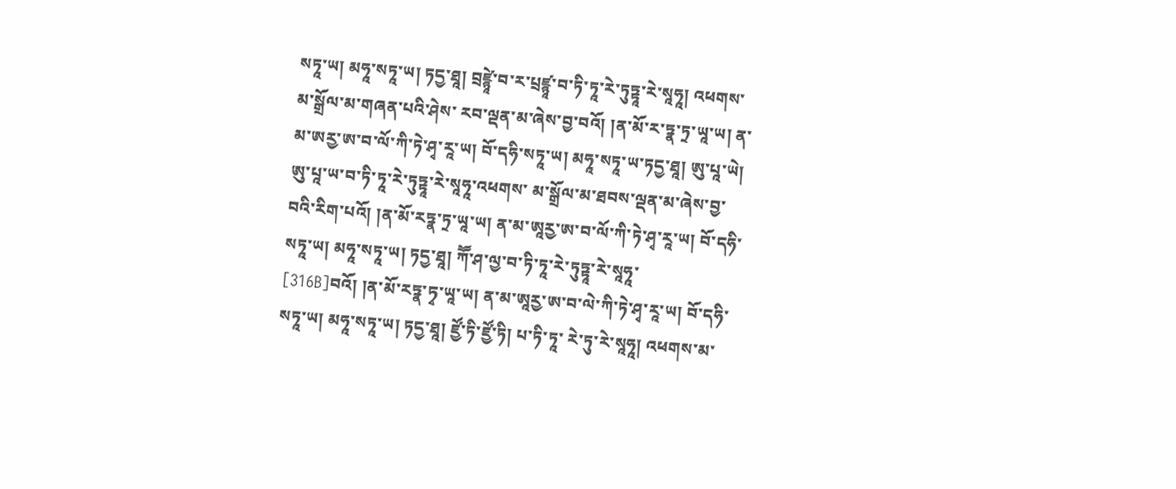སཏཱ་ཡ། མཧཱ་སཏཱ་ཡ། ཏདྱ་ཐཱ། བྲཛྙཱེ་བ་ར་པྲཛྙཱ་བ་ཏི་ཏཱ་རེ་ཏུཏྟཱ་རེ་སཱཧཱ། འཕགས་མ་སྒྲོལ་མ་གཞན་པའི་ཤེས་ རབ་ལྡན་མ་ཞེས་བྱ་བའོ། །ན་མོ་ར་ཏྣ་ཏྲ་ཡཱ་ཡ། ན་མ་ཨརྱ་ཨ་བ་ལོ་ཀི་ཏེ་ཤྭ་རཱ་ཡ། བོ་དཧི་སཏཱ་ཡ། མཧཱ་སཏཱ་ཡ་ཏདྱ་ཐཱ། ཨུ་པཱ་ཡེ། ཨུ་པཱ་ཡ་བ་ཏི་ཏཱ་རེ་ཏུཏྟཱ་རེ་སཱཧཱ་འཕགས་ མ་སྒྲོལ་མ་ཐབས་ལྡན་མ་ཞེས་བྱ་བའི་རིག་པའོ། །ན་མོ་རཏྣ་ཏྲ་ཡཱ་ཡ། ན་མ་ཨཱརྱ་ཨ་བ་ལོ་ཀི་ཏེ་ཤྭ་རཱ་ཡ། བོ་དཧི་སཏཱ་ཡ། མཧཱ་སཏཱ་ཡ། ཏདྱ་ཐཱ། ཀཽ་ཤ་ལྱ་བ་ཏི་ཏཱ་རེ་ཏུཏྟཱ་རེ་སཱཧཱ་ [316B]བའོ། །ན་མོ་རཏྣ་ཏྭ་ཡཱ་ཡ། ན་མ་ཨཱརྱ་ཨ་བ་ལེ་ཀི་ཏེ་ཤྭ་རཱ་ཡ། བོ་དཧི་སཏཱ་ཡ། མཧཱ་སཏཱ་ཡ། ཏདྱ་ཐཱ། ཛྱོ་ཏི་ཛྱོ་ཏི། པ་ཏི་ཏཱ་ རེ་ཏུ་རེ་སཱཧཱ། འཕགས་མ་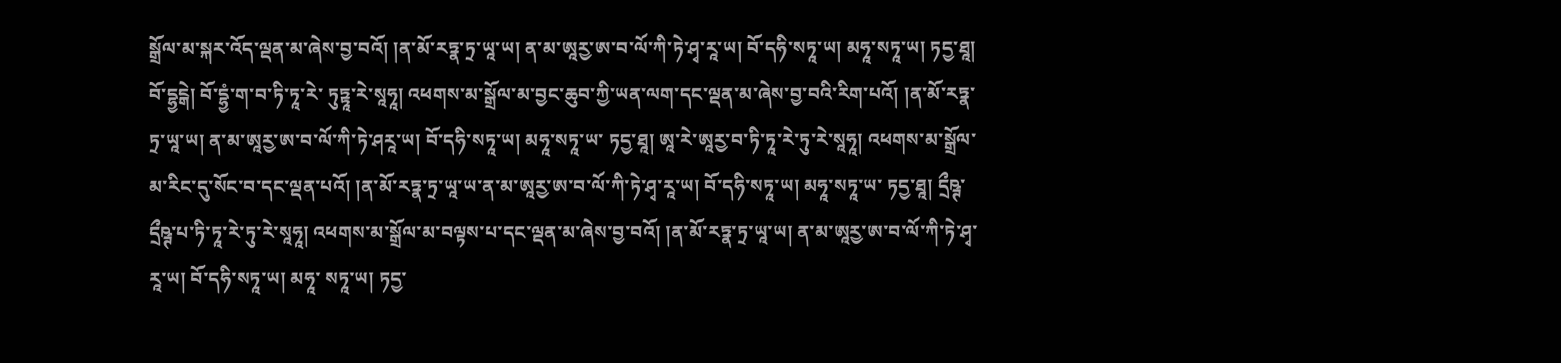སྒྲོལ་མ་སྐར་འོད་ལྡན་མ་ཞེས་བྱ་བའོ། །ན་མོ་རཏྣ་ཏྲ་ཡཱ་ཡ། ན་མ་ཨཱརྱ་ཨ་བ་ལོ་ཀི་ཏེ་ཤྭ་རཱ་ཡ། བོ་དཧི་སཏཱ་ཡ། མཧཱ་སཏཱ་ཡ། ཏདྱ་ཐཱ། བོ་དྷྱངྒེ། བོ་དྷྱཾ་ག་བ་ཏི་ཏཱ་རེ་ ཏུཏྟཱ་རེ་སཱཧཱ། འཕགས་མ་སྒྲོལ་མ་བྱང་ཆུབ་ཀྱི་ཡན་ལག་དང་ལྡན་མ་ཞེས་བྱ་བའི་རིག་པའོ། །ན་མོ་རཏྣ་ཏྲ་ཡཱ་ཡ། ན་མ་ཨཱརྱ་ཨ་བ་ལོ་ཀི་ཏེ་ཤརཱ་ཡ། བོ་དཧི་སཏཱ་ཡ། མཧཱ་སཏཱ་ཡ་ ཏདྱ་ཐཱ། ཨཱ་རེ་ཨཱརྱ་བ་ཏི་ཏཱ་རེ་ཏུ་རེ་སཱཧཱ། འཕགས་མ་སྒྲོལ་མ་རིང་དུ་སོང་བ་དང་ལྡན་པའོ། །ན་མོ་རཏྣ་ཏྲ་ཡཱ་ཡ་ན་མ་ཨཱརྱ་ཨ་བ་ལོ་ཀི་ཏེ་ཤྭ་རཱ་ཡ། བོ་དཧི་སཏཱ་ཡ། མཧཱ་སཏཱ་ཡ་ ཏདྱ་ཐཱ། དྲྀཥྚ་དྲྀཥྚ་པ་ཏི་ཏཱ་རེ་ཏུ་རེ་སཱཧཱ། འཕགས་མ་སྒྲོལ་མ་བལྟས་པ་དང་ལྡན་མ་ཞེས་བྱ་བའོ། །ན་མོ་རཏྣ་ཏྲ་ཡཱ་ཡ། ན་མ་ཨཱརྱ་ཨ་བ་ལོ་ཀི་ཏེ་ཤྭ་རཱ་ཡ། བོ་དཧི་སཏཱ་ཡ། མཧཱ་ སཏཱ་ཡ། ཏདྱ་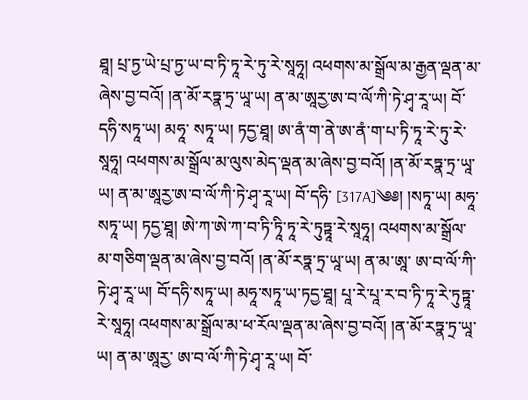ཐཱ། པྲ་ཏྱ་ཡེ་པྲ་ཏྱ་ཡ་བ་ཏི་ཏཱ་རེ་ཏུ་རེ་སཱཧཱ། འཕགས་མ་སྒྲོལ་མ་རྒྱན་ལྡན་མ་ཞེས་བྱ་བའོ། །ན་མོ་རཏྣ་ཏྲ་ཡཱ་ཡ། ན་མ་ཨཱརྱ་ཨ་བ་ལོ་ཀི་ཏེ་ཤྭ་རཱ་ཡ། བོ་དཧི་སཏཱ་ཡ། མཧཱ་ སཏཱ་ཡ། ཏདྱ་ཐཱ། ཨ་ནཾ་ག་ནེ་ཨ་ནཾ་ག་པ་ཏི་ཏཱ་རེ་ཏུ་རེ་སཱཧཱ། འཕགས་མ་སྒྲོལ་མ་ལུས་མེད་ལྡན་མ་ཞེས་བྱ་བའོ། །ན་མོ་རཏྣ་ཏྲ་ཡཱ་ཡ། ན་མ་ཨཱརྱ་ཨ་བ་ལོ་ཀི་ཏེ་ཤྭ་རཱ་ཡ། བོ་དཧི་ [317A]༄༅། །སཏཱ་ཡ། མཧཱ་སཏཱ་ཡ། ཏདྱ་ཐཱ། ཨེ་ཀ་ཨེ་ཀ་བ་ཏི་ཏཱི་ཏཱ་རེ་ཏུཏྟཱ་རེ་སཱཧཱ། འཕགས་མ་སྒྲོལ་མ་གཅིག་ལྡན་མ་ཞེས་བྱ་བའོ། །ན་མོ་རཏྣ་ཏྲ་ཡཱ་ཡ། ན་མ་ཨཱ་ ཨ་བ་ལོ་ཀི་ཏེ་ཤྭ་རཱ་ཡ། བོ་དཧི་སཏཱ་ཡ། མཧཱ་སཏཱ་ཡ་ཏདྱ་ཐཱ། པཱ་རེ་པཱ་ར་བ་ཏི་ཏཱ་རེ་ཏུཏྟཱ་རེ་སཱཧཱ། འཕགས་མ་སྒྲོལ་མ་ཕ་རོལ་ལྡན་མ་ཞེས་བྱ་བའོ། །ན་མོ་རཏྣ་ཏྲ་ཡཱ་ཡ། ན་མ་ཨཱརྱ་ ཨ་བ་ལོ་ཀི་ཏེ་ཤྭ་རཱ་ཡ། བོ་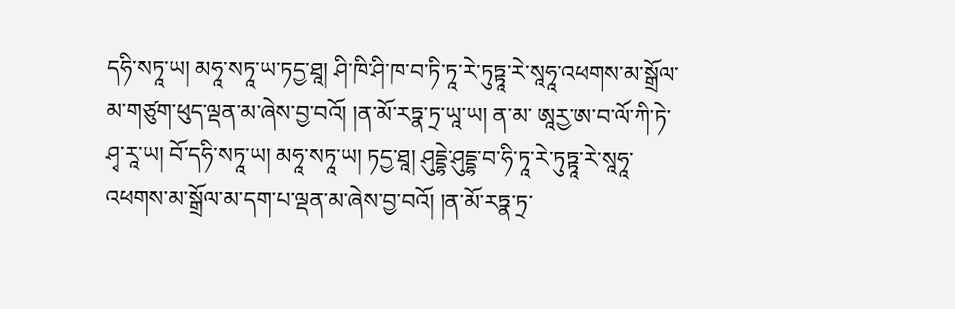དཧི་སཏཱ་ཡ། མཧཱ་སཏཱ་ཡ་ཏདྱ་ཐཱ། ཤི་ཁི་ཤི་ཁ་བ་ཏི་ཏཱ་རེ་ཏུཏྟཱ་རེ་སཱཧཱ་འཕགས་མ་སྒྲོལ་མ་གཙུག་ཕུད་ལྡན་མ་ཞེས་བྱ་བའོ། །ན་མོ་རཏྣ་ཏྲ་ཡཱ་ཡ། ན་མ་ ཨཱརྱ་ཨ་བ་ལོ་ཀི་ཏེ་ཤྭ་རཱ་ཡ། བོ་དཧི་སཏཱ་ཡ། མཧཱ་སཏཱ་ཡ། ཏདྱ་ཐཱ། ཤུདྡྷེ་ཤུདྡྷ་བ་ཧི་ཏཱ་རེ་ཏུཏྟཱ་རེ་སཱཧཱ་འཕགས་མ་སྒྲོལ་མ་དག་པ་ལྡན་མ་ཞེས་བྱ་བའོ། །ན་མོ་རཏྣ་ཏྲ་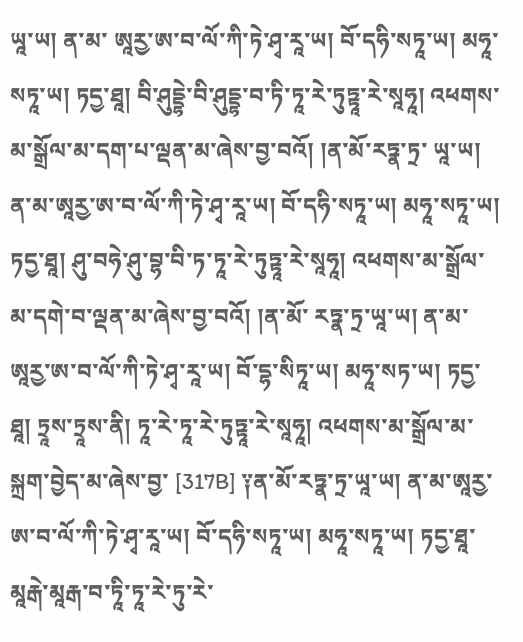ཡཱ་ཡ། ན་མ་ ཨཱརྱ་ཨ་བ་ལོ་ཀི་ཏེ་ཤྭ་རཱ་ཡ། བོ་དཧི་སཏཱ་ཡ། མཧཱ་སཏཱ་ཡ། ཏདྱ་ཐཱ། བི་ཤུདྡྷེ་བི་ཤུདྡྷ་བ་ཏི་ཏཱ་རེ་ཏུཏྟཱ་རེ་སཱཧཱ། འཕགས་མ་སྒྲོལ་མ་དག་པ་ལྡན་མ་ཞེས་བྱ་བའོ། །ན་མོ་རཏྣ་ཏྲ་ ཡཱ་ཡ། ན་མ་ཨཱརྱ་ཨ་བ་ལོ་ཀི་ཏེ་ཤྭ་རཱ་ཡ། བོ་དཧི་སཏཱ་ཡ། མཧཱ་སཏཱ་ཡ། ཏདྱ་ཐཱ། ཤུ་བཧེ་ཤུ་བྷ་བི་ཏ་ཏཱ་རེ་ཏུཏྟཱ་རེ་སཱཧཱ། འཕགས་མ་སྒྲོལ་མ་དགེ་བ་ལྡན་མ་ཞེས་བྱ་བའོ། །ན་མོ་ རཏྣ་ཏྲ་ཡཱ་ཡ། ན་མ་ཨཱརྱ་ཨ་བ་ལོ་ཀི་ཏེ་ཤྭ་རཱ་ཡ། བོ་དྷ་སིཏཱ་ཡ། མཧཱ་སཏ་ཡ། ཏདྱ་ཐཱ། ཏྲཱས་ཏྲཱས་ནི། ཏཱ་རེ་ཏཱ་རེ་ཏུཏྟཱ་རེ་སཱཧཱ། འཕགས་མ་སྒྲོལ་མ་སྐྲག་བྱེད་མ་ཞེས་བྱ་ [317B] ༑ན་མོ་རཏྣ་ཏྲ་ཡཱ་ཡ། ན་མ་ཨཱརྱ་ཨ་བ་ལོ་ཀི་ཏེ་ཤྭ་རཱ་ཡ། བོ་དཧི་སཏཱ་ཡ། མཧཱ་སཏཱ་ཡ། ཏདྱ་ཐཱ་མཱརྒེ་མཱརྒ་བ་ཏཱི་ཏཱ་རེ་ཏུ་རེ་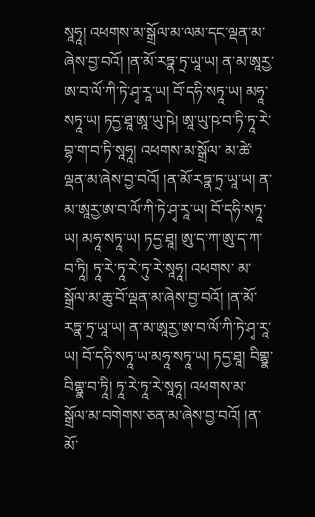སཱཧཱ། འཕགས་མ་སྒྲོལ་མ་ལམ་དང་ལྡན་མ་ ཞེས་བྱ་བའོ། །ན་མོ་རཏྣ་ཏྲ་ཡཱ་ཡ། ན་མ་ཨཱརྱ་ཨ་བ་ལོ་ཀི་ཏེ་ཤྭ་རཱ་ཡ། བོ་དཧི་སཏཱ་ཡ། མཧཱ་སཏཱ་ཡ། ཏདྱ་ཐཱ་ཨཱ་ཡུ་ཥེ། ཨཱ་ཡུ་ཥ་བ་ཏི་ཏཱ་རེ་བྷ་ག་བ་ཏི་སཱཧཱ། འཕགས་མ་སྒྲོལ་ མ་ཚེ་ལྡན་མ་ཞེས་བྱ་བའོ། །ན་མོ་རཏྣ་ཏྲ་ཡཱ་ཡ། ན་མ་ཨཱརྱ་ཨ་བ་ལོ་ཀི་ཏེ་ཤྭ་རཱ་ཡ། བོ་དཧི་སཏཱ་ཡ། མཧཱ་སཏཱ་ཡ། ཏདྱ་ཐཱ། ཨུ་ད་ཀ་ཨུ་ད་ཀ་བ་ཏཱི། ཏཱ་རེ་ཏཱ་རེ་ཏུ་རེ་སཱཧཱ། འཕགས་ མ་སྒྲོལ་མ་ཆུ་བོ་ལྡན་མ་ཞེས་བྱ་བའོ། །ན་མོ་རཏྣ་ཏྲ་ཡཱ་ཡ། ན་མ་ཨཱརྱ་ཨ་བ་ལོ་ཀི་ཏེ་ཤྭ་རཱ་ཡ། བོ་དཧི་སཏཱ་ཡ་མཧཱ་སཏཱ་ཡ། ཏདྱ་ཐཱ། བིགྷྣ་བིགྷྣ་བ་ཏཱི། ཏཱ་རེ་ཏཱ་རེ་སཱཧཱ། འཕགས་མ་ སྒྲོལ་མ་བགེགས་ཅན་མ་ཞེས་བྱ་བའོ། །ན་མོ་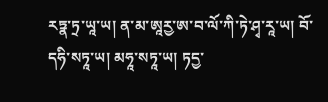རཏྣ་ཏྲ་ཡཱ་ཡ། ན་མ་ཨཱརྱ་ཨ་བ་ལོ་ཀི་ཏེ་ཤྭ་རཱ་ཡ། བོ་དཧི་སཏཱ་ཡ། མཧཱ་སཏཱ་ཡ། ཏདྱ་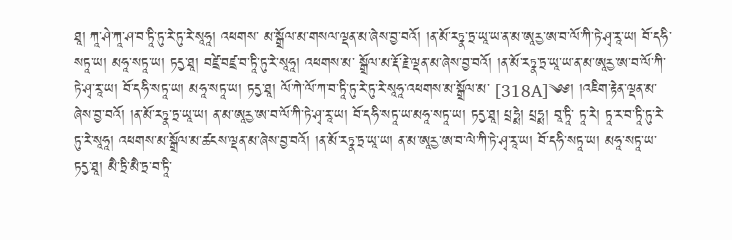ཐཱ། ཀཱ་ཤེ་ཀཱ་ཤ་བ་ཏཱི་ཏུ་རེ་ཏུ་རེ་སཱཧཱ། འཕགས་ མ་སྒྲོལ་མ་གསལ་ལྡན་མ་ཞེས་བྱ་བའོ། །ན་མོ་རཏྣ་ཏྲ་ཡཱ་ཡ་ན་མ་ཨཱརྱ་ཨ་བ་ལོ་ཀི་ཏེ་ཤྭ་རཱ་ཡ། བོ་དཧི་སཏཱ་ཡ། མཧཱ་སཏཱ་ཡ། ཏདྱ་ཐཱ། བཛྲེ་བཛྲ་བ་ཏཱི་ཏུ་རེ་སཱཧཱ། འཕགས་མ་ སྒྲོལ་མ་རྡོ་རྗེ་ལྡན་མ་ཞེས་བྱ་བའོ། །ན་མོ་རཏྣ་ཏྲ་ཡཱ་ཡ་ན་མ་ཨཱརྱ་ཨ་བ་ལོ་ཀི་ཏེ་ཤྭ་རཱ་ཡ། བོ་དཧི་སཏཱ་ཡ། མཧཱ་སཏཱ་ཡ། ཏདྱ་ཐཱ། ལོ་ཀེ་ལོ་ཀ་བ་ཏཱི་ཏུ་རེ་ཏུ་རེ་སཱཧཱ་འཕགས་མ་སྒྲོལ་མ་ [318A]༄༅། །འཇིག་རྟེན་ལྡན་མ་ཞེས་བྱ་བའོ། །ན་མོ་རཏྣ་ཏྲ་ཡཱ་ཡ། ན་མ་ཨཱརྱ་ཨ་བ་ལོ་ཀི་ཏེ་ཤྭ་རཱ་ཡ། བོ་དཧི་སཏཱ་ཡ་མཧཱ་སཏཱ་ཡ། ཏདྱ་ཐཱ། པྲཧྨེ། པྲཧྨ། བཱ་ཏཱི་ ཏཱ་རེ། ཏཱ་ར་བ་ཏཱི་ཏུ་རེ་ཏུ་རེ་སཱཧཱ། འཕགས་མ་སྒྲོལ་མ་ཚངས་ལྡན་མ་ཞེས་བྱ་བའོ། །ན་མོ་རཏྣ་ཏྲ་ཡཱ་ཡ། ན་མ་ཨཱརྱ་ཨ་བ་ལེ་ཀི་ཏེ་ཤྭ་རཱ་ཡ། བོ་དཧི་སཏཱ་ཡ། མཧཱ་སཏཱ་ཡ་ ཏདྱ་ཐཱ། མཻ་ཏྲི་མཻ་ཏྲ་བ་ཏཱི་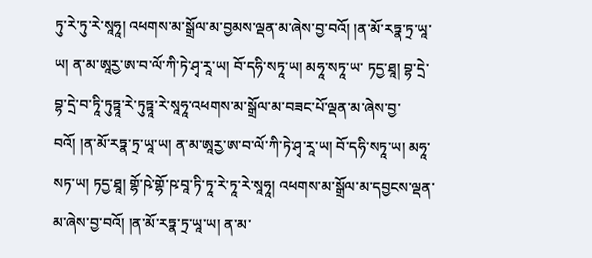ཏུ་རེ་ཏུ་རེ་སཱཧཱ། འཕགས་མ་སྒྲོལ་མ་བྱམས་ལྡན་མ་ཞེས་བྱ་བའོ། །ན་མོ་རཏྣ་ཏྲ་ཡཱ་ཡ། ན་མ་ཨཱརྱ་ཨ་བ་ལོ་ཀི་ཏེ་ཤྭ་རཱ་ཡ། བོ་དཧི་སཏཱ་ཡ། མཧཱ་སཏཱ་ཡ་ ཏདྱ་ཐཱ། བྷ་དྲེ་བྷ་དྲེ་བ་ཏཱི་ཏུཏྟཱ་རེ་ཏུཏྟཱ་རེ་སཱཧཱ་འཕགས་མ་སྒྲོལ་མ་བཟང་པོ་ལྡན་མ་ཞེས་བྱ་བའོ། །ན་མོ་རཏྣ་ཏྲ་ཡཱ་ཡ། ན་མ་ཨཱརྱ་ཨ་བ་ལོ་ཀི་ཏེ་ཤྭ་རཱ་ཡ། བོ་དཧི་སཏཱ་ཡ། མཧཱ་ སཏ་ཡ། ཏདྱ་ཐཱ། གྷོ་ཥེ་གྷོ་ཥ་བཱ་ཏི་ཏཱ་རེ་ཏཱ་རེ་སཱཧཱ། འཕགས་མ་སྒྲོལ་མ་དབྱངས་ལྡན་མ་ཞེས་བྱ་བའོ། །ན་མོ་རཏྣ་ཏྲ་ཡཱ་ཡ། ན་མ་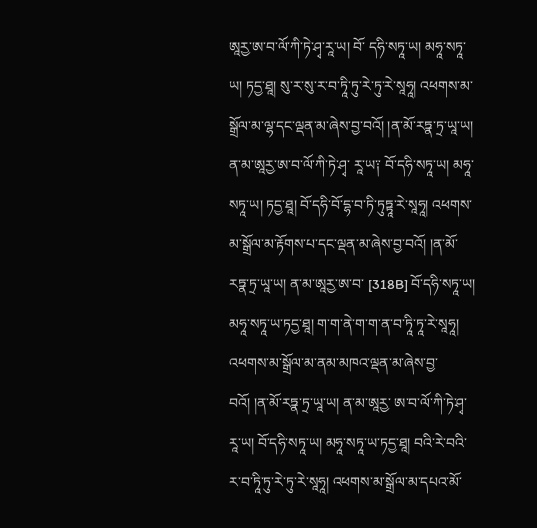ཨཱརྱ་ཨ་བ་ལོ་ཀི་ཏེ་ཤྭ་རཱ་ཡ། བོ་ དཧི་སཏཱ་ཡ། མཧཱ་སཏཱ་ཡ། ཏདྱ་ཐཱ། སུ་ར་སུ་ར་བ་ཏཱི་ཏུ་རེ་ཏུ་རེ་སཱཧཱ། འཕགས་མ་སྒྲོལ་མ་ལྷ་དང་ལྡན་མ་ཞེས་བྱ་བའོ། །ན་མོ་རཏྣ་ཏྲ་ཡཱ་ཡ། ན་མ་ཨཱརྱ་ཨ་བ་ལོ་ཀི་ཏེ་ཤྭ་ རཱ་ཡ༑ བོ་དཧི་སཏཱ་ཡ། མཧཱ་སཏཱ་ཡ། ཏདྱ་ཐཱ། བོ་དཧི་བོ་དྷ་བ་ཏི་ཏུཏྟཱ་རེ་སཱཧཱ། འཕགས་མ་སྒྲོལ་མ་རྟོགས་པ་དང་ལྡན་མ་ཞེས་བྱ་བའོ། །ན་མོ་རཏྣ་ཏྲ་ཡཱ་ཡ། ན་མ་ཨཱརྱ་ཨ་བ་ [318B] བོ་དཧི་སཏཱ་ཡ། མཧཱ་སཏཱ་ཡ་ཏདྱ་ཐཱ། ག་ག་ནེ་ག་ག་ན་བ་ཏཱི་ཏཱ་རེ་སཱཧཱ། འཕགས་མ་སྒྲོལ་མ་ནམ་མཁའ་ལྡན་མ་ཞེས་བྱ་བའོ། །ན་མོ་རཏྣ་ཏྲ་ཡཱ་ཡ། ན་མ་ཨཱརྱ་ ཨ་བ་ལོ་ཀི་ཏེ་ཤྭ་རཱ་ཡ། བོ་དཧི་སཏཱ་ཡ། མཧཱ་སཏཱ་ཡ་ཏདྱ་ཐཱ། བའི་རེ་བའི་ར་བ་ཏཱི་ཏུ་རེ་ཏུ་རེ་སཱཧཱ། འཕགས་མ་སྒྲོལ་མ་དཔའ་མོ་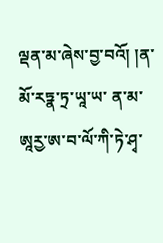ལྡན་མ་ཞེས་བྱ་བའོ། །ན་མོ་རཏྣ་ཏྲ་ཡཱ་ཡ་ ན་མ་ཨཱརྱ་ཨ་བ་ལོ་ཀི་ཏེ་ཤྭ་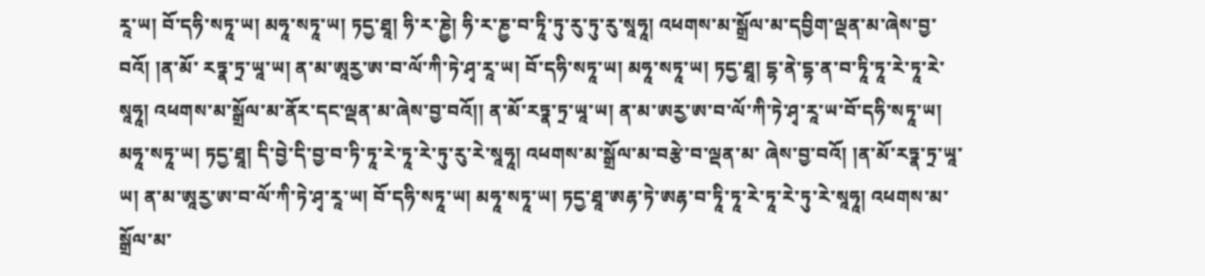རཱ་ཡ། བོ་དཧི་སཏཱ་ཡ། མཧཱ་སཏཱ་ཡ། ཏདྱ་ཐཱ། ཧི་ར་ཎྱེ། ཧི་ར་ཎྱ་བ་ཏཱི་ཏུ་རུ་ཏུ་རུ་སཱཧཱ། འཕགས་མ་སྒྲོལ་མ་དབྱིག་ལྡན་མ་ཞེས་བྱ་བའོ། །ན་མོ་ རཏྣ་ཏྲ་ཡཱ་ཡ། ན་མ་ཨཱརྱ་ཨ་བ་ལོ་ཀི་ཏེ་ཤྭ་རཱ་ཡ། བོ་དཧི་སཏཱ་ཡ། མཧཱ་སཏཱ་ཡ། ཏདྱ་ཐཱ། དྷ་ནེ་དྷ་ན་བ་ཏཱི་ཏཱ་རེ་ཏཱ་རེ་སཱཧཱ། འཕགས་མ་སྒྲོལ་མ་ནོར་དང་ལྡན་མ་ཞེས་བྱ་བའོ།། ན་མོ་རཏྣ་ཏྲ་ཡཱ་ཡ། ན་མ་ཨརྱ་ཨ་བ་ལོ་ཀི་ཏེ་ཤྭ་རཱ་ཡ་བོ་དཧི་སཏཱ་ཡ། མཧཱ་སཏཱ་ཡ། ཏདྱ་ཐཱ། དི་བྱེ་དི་བྱ་བ་ཏི་ཏཱ་རེ་ཏཱ་རེ་ཏུ་རུ་རེ་སཱཧཱ། འཕགས་མ་སྒྲོལ་མ་བརྩེ་བ་ལྡན་མ་ ཞེས་བྱ་བའོ། །ན་མོ་རཏྣ་ཏྲ་ཡཱ་ཡ། ན་མ་ཨཱརྱ་ཨ་བ་ལོ་ཀི་ཏེ་ཤྭ་རཱ་ཡ། བོ་དཧི་སཏཱ་ཡ། མཧཱ་སཏཱ་ཡ། ཏདྱ་ཐཱ་ཨརྷ་ཏེ་ཨརྷ་བ་ཏཱི་ཏཱ་རེ་ཏཱ་རེ་ཏུ་རེ་སཱཧཱ། འཕགས་མ་སྒྲོལ་མ་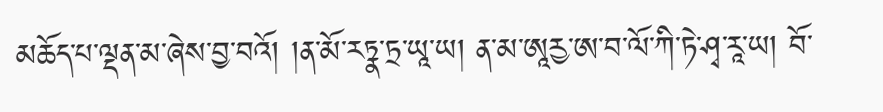མཆོད་པ་ལྡན་མ་ཞེས་བྱ་བའོ། །ན་མོ་རཏྣ་ཏྲ་ཡཱ་ཡ། ན་མ་ཨཱརྱ་ཨ་བ་ལོ་ཀི་ཏེ་ཤྭ་རཱ་ཡ། བོ་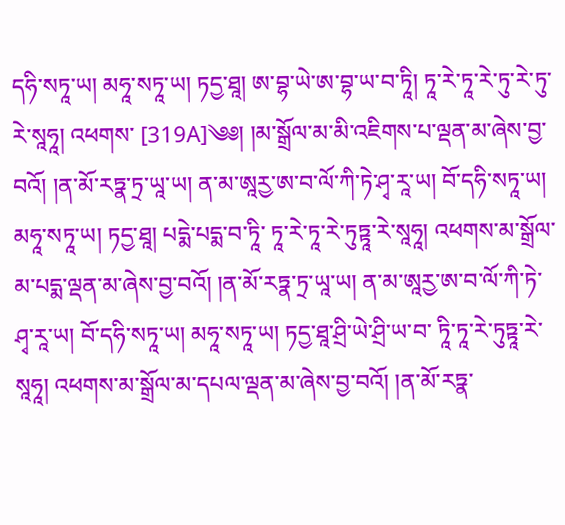དཧི་སཏཱ་ཡ། མཧཱ་སཏཱ་ཡ། ཏདྱ་ཐཱ། ཨ་བྷ་ཡེ་ཨ་བྷ་ཡ་བ་ཏཱི། ཏཱ་རེ་ཏཱ་རེ་ཏུ་རེ་ཏུ་རེ་སཱཧཱ། འཕགས་ [319A]༄༅། །མ་སྒྲོལ་མ་མི་འཇིགས་པ་ལྡན་མ་ཞེས་བྱ་བའོ། །ན་མོ་རཏྣ་ཏྲ་ཡཱ་ཡ། ན་མ་ཨཱརྱ་ཨ་བ་ལོ་ཀི་ཏེ་ཤྭ་རཱ་ཡ། བོ་དཧི་སཏཱ་ཡ། མཧཱ་སཏཱ་ཡ། ཏདྱ་ཐཱ། པདྨེ་པདྨ་བ་ཏཱི་ ཏཱ་རེ་ཏཱ་རེ་ཏུཏྟཱ་རེ་སཱཧཱ། འཕགས་མ་སྒྲོལ་མ་པདྨ་ལྡན་མ་ཞེས་བྱ་བའོ། །ན་མོ་རཏྣ་ཏྲ་ཡཱ་ཡ། ན་མ་ཨཱརྱ་ཨ་བ་ལོ་ཀི་ཏེ་ཤྭ་རཱ་ཡ། བོ་དཧི་སཏཱ་ཡ། མཧཱ་སཏཱ་ཡ། ཏདྱ་ཐཱ་ཤྲི་ཡེ་ཤྲི་ཡ་བ་ ཏཱི་ཏཱ་རེ་ཏུཏྟཱ་རེ་སཱཧཱ། འཕགས་མ་སྒྲོལ་མ་དཔལ་ལྡན་མ་ཞེས་བྱ་བའོ། །ན་མོ་རཏྣ་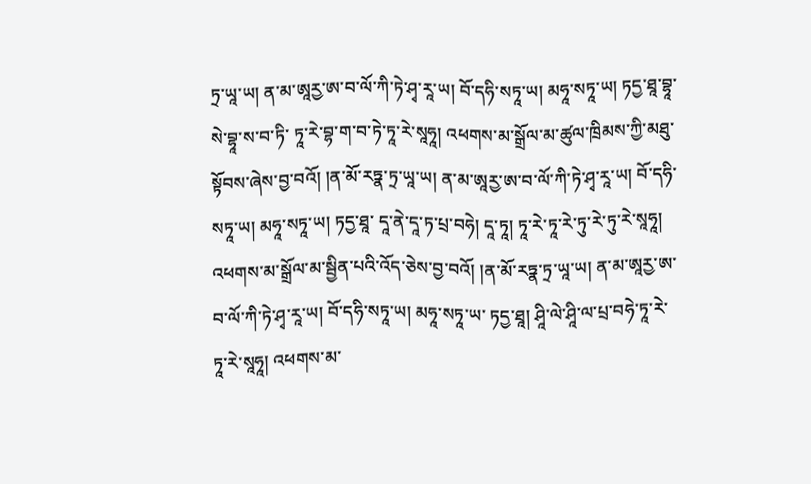ཏྲ་ཡཱ་ཡ། ན་མ་ཨཱརྱ་ཨ་བ་ལོ་ཀི་ཏེ་ཤྭ་རཱ་ཡ། བོ་དཧི་སཏཱ་ཡ། མཧཱ་སཏཱ་ཡ། ཏདྱ་ཐཱ་བྷཱ་སེ་བྷཱ་ས་བ་ཏི་ ཏཱ་རེ་བྷ་ག་བ་ཏེ་ཏཱ་རེ་སཱཧཱ། འཕགས་མ་སྒྲོལ་མ་ཚུལ་ཁྲིམས་ཀྱི་མཐུ་སྟོབས་ཞེས་བྱ་བའོ། །ན་མོ་རཏྣ་ཏྲ་ཡཱ་ཡ། ན་མ་ཨཱརྱ་ཨ་བ་ལོ་ཀི་ཏེ་ཤྭ་རཱ་ཡ། བོ་དཧི་སཏཱ་ཡ། མཧཱ་སཏཱ་ཡ། ཏདྱ་ཐཱ་ དཱ་ནེ་དཱ་ཏ་པྲ་བཧེ། དཱ་ཏཱ། ཏཱ་རེ་ཏཱ་རེ་ཏུ་རེ་ཏུ་རེ་སཱཧཱ། འཕགས་མ་སྒྲོལ་མ་སྦྱིན་པའི་འོད་ཅེས་བྱ་བའོ། །ན་མོ་རཏྣ་ཏྲ་ཡཱ་ཡ། ན་མ་ཨཱརྱ་ཨ་བ་ལོ་ཀི་ཏེ་ཤྭ་རཱ་ཡ། བོ་དཧི་སཏཱ་ཡ། མཧཱ་སཏཱ་ཡ་ ཏདྱ་ཐཱ། ཤཱི་ལེ་ཤཱི་ལ་པྲ་བཧེ་ཏཱ་རེ་ཏཱ་རེ་སཱཧཱ། འཕགས་མ་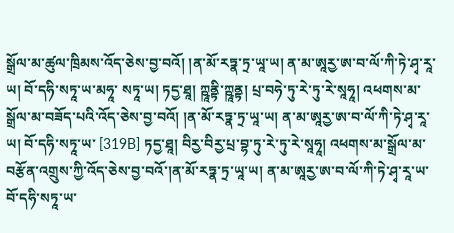སྒྲོལ་མ་ཚུལ་ཁྲིམས་འོད་ཅེས་བྱ་བའོ། །ན་མོ་རཏྣ་ཏྲ་ཡཱ་ཡ། ན་མ་ཨཱརྱ་ཨ་བ་ལོ་ཀི་ཏེ་ཤྭ་རཱ་ཡ། བོ་དཧི་སཏཱ་ཡ་མཧཱ་ སཏཱ་ཡ། ཏདྱ་ཐཱ། ཀྵཱནྟི་ཀྵཱནྟ། པྲ་བཧེ་ཏུ་རེ་ཏུ་རེ་སཱཧཱ། འཕགས་མ་སྒྲོལ་མ་བཟོད་པའི་འོད་ཅེས་བྱ་བའོ། །ན་མོ་རཏྣ་ཏྲ་ཡཱ་ཡ། ན་མ་ཨཱརྱ་ཨ་བ་ལོ་ཀི་ཏེ་ཤྭ་རཱ་ཡ། བོ་དཧི་སཏཱ་ཡ་ [319B] ཏདྱ་ཐཱ། བིརྱ་བིརྱ་པྲ་བྷ་ཏུ་རེ་ཏུ་རེ་སཱཧཱ། འཕགས་མ་སྒྲོལ་མ་བརྩོན་འགྲུས་ཀྱི་འོད་ཅེས་བྱ་བའོ་།ན་མོ་རཏྣ་ཏྲ་ཡཱ་ཡ། ན་མ་ཨཱརྱ་ཨ་བ་ལོ་ཀི་ཏེ་ཤྭ་རཱ་ཡ་བོ་དཧི་སཏཱ་ཡ་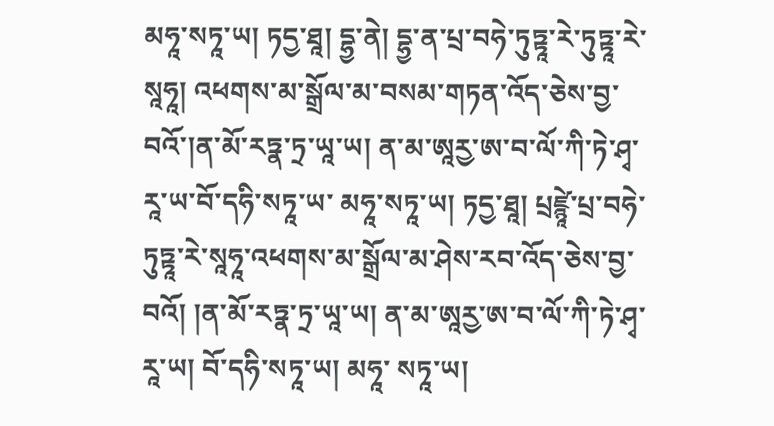མཧཱ་སཏཱ་ཡ། ཏདྱ་ཐཱ། དྷྱ་ནེ། དྷྱ་ན་པྲ་བཧེ་ཏུཏྟཱ་རེ་ཏུཏྟཱ་རེ་སཱཧཱ། འཕགས་མ་སྒྲོལ་མ་བསམ་གཏན་འོད་ཅེས་བྱ་བའོ་།ན་མོ་རཏྣ་ཏྲ་ཡཱ་ཡ། ན་མ་ཨཱརྱ་ཨ་བ་ལོ་ཀི་ཏེ་ཤྭ་རཱ་ཡ་བོ་དཧི་སཏཱ་ཡ་ མཧཱ་སཏཱ་ཡ། ཏདྱ་ཐཱ། པྲཛྙཱེ་པྲ་བཧེ་ཏུཏྟཱ་རེ་སཱཧཱ་འཕགས་མ་སྒྲོལ་མ་ཤེས་རབ་འོད་ཅེས་བྱ་བའོ། །ན་མོ་རཏྣ་ཏྲ་ཡཱ་ཡ། ན་མ་ཨཱརྱ་ཨ་བ་ལོ་ཀི་ཏེ་ཤྭ་རཱ་ཡ། བོ་དཧི་སཏཱ་ཡ། མཧཱ་ སཏཱ་ཡ།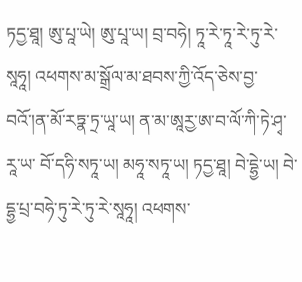ཏདྱ་ཐཱ། ཨུ་པཱ་ཡེ། ཨུ་པཱ་ཡ། བྲ་བཧེ། ཏཱ་རེ་ཏཱ་རེ་ཏུ་རེ་སཱཧཱ། འཕགས་མ་སྒྲོལ་མ་ཐབས་ཀྱི་འོད་ཅེས་བྱ་བའོ་།ན་མོ་རཏྣ་ཏྲ་ཡཱ་ཡ། ན་མ་ཨཱརྱ་ཨ་བ་ལོ་ཀི་ཏེ་ཤྭ་རཱ་ཡ་ བོ་དཧི་སཏཱ་ཡ། མཧཱ་སཏཱ་ཡ། ཏདྱ་ཐཱ། བེ་དྷྱེ་ཡ། བེ་དྷྱ་པྲ་བཧེ་ཏུ་རེ་ཏུ་རེ་སཱཧཱ། འཕགས་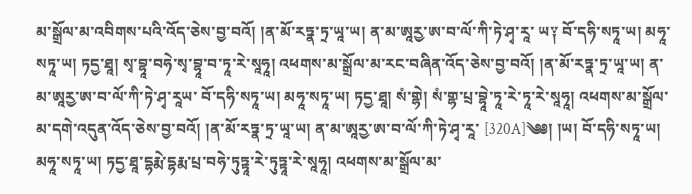མ་སྒྲོལ་མ་འབིགས་པའི་འོད་ཅེས་བྱ་བའོ། །ན་མོ་རཏྣ་ཏྲ་ཡཱ་ཡ། ན་མ་ཨཱརྱ་ཨ་བ་ལོ་ཀི་ཏེ་ཤྭ་རཱ་ ཡ༑ བོ་དཧི་སཏཱ་ཡ། མཧཱ་སཏཱ་ཡ། ཏདྱ་ཐཱ། སྭ་བྷཱ་བཧེ་སྭ་བྷཱ་བ་ཏཱ་རེ་སཱཧཱ། འཕགས་མ་སྒྲོལ་མ་རང་བཞིན་འོད་ཅེས་བྱ་བའོ། །ན་མོ་རཏྣ་ཏྲ་ཡཱ་ཡ། ན་མ་ཨཱརྱ་ཨ་བ་ལོ་ཀི་ཏེ་ཤྭ་རཱཡ་ བོ་དཧི་སཏཱ་ཡ། མཧཱ་སཏཱ་ཡ། ཏདྱ་ཐཱ། སཾ་གྷེ། སཾ་གྷ་པྲ་བྷཱེ་ཏཱ་རེ་ཏཱ་རེ་སཱཧཱ། འཕགས་མ་སྒྲོལ་མ་དགེ་འདུན་འོད་ཅེས་བྱ་བའོ། །ན་མོ་རཏྣ་ཏྲ་ཡཱ་ཡ། ན་མ་ཨཱརྱ་ཨ་བ་ལོ་ཀི་ཏེ་ཤྭ་རཱ་ [320A]༄༅། །ཡ། བོ་དཧི་སཏཱ་ཡ། མཧཱ་སཏཱ་ཡ། ཏདྱ་ཐཱ་དྷརྨེ་དྷརྨ་པྲ་བཧེ་ཏུཏྟཱ་རེ་ཏུཏྟཱ་རེ་སཱཧཱ། འཕགས་མ་སྒྲོལ་མ་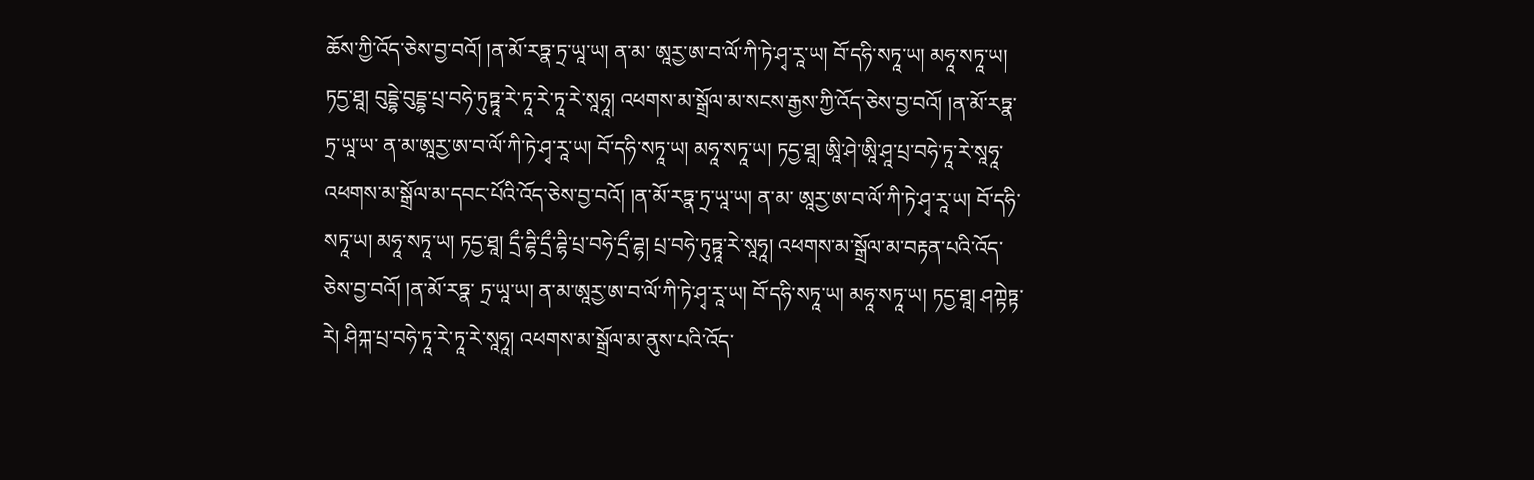ཆོས་ཀྱི་འོད་ཅེས་བྱ་བའོ། །ན་མོ་རཏྣ་ཏྲ་ཡཱ་ཡ། ན་མ་ ཨཱརྱ་ཨ་བ་ལོ་ཀི་ཏེ་ཤྭ་རཱ་ཡ། བོ་དཧི་སཏཱ་ཡ། མཧཱ་སཏཱ་ཡ། ཏདྱ་ཐཱ། བུདྡྷེ་བུདྡྷ་པྲ་བཧེ་ཏུཏྟཱ་རེ་ཏཱ་རེ་ཏཱ་རེ་སཱཧཱ། འཕགས་མ་སྒྲོལ་མ་སངས་རྒྱས་ཀྱི་འོད་ཅེས་བྱ་བའོ། །ན་མོ་རཏྣ་ཏྲ་ཡཱ་ཡ་ ན་མ་ཨཱརྱ་ཨ་བ་ལོ་ཀི་ཏེ་ཤྭ་རཱ་ཡ། བོ་དཧི་སཏཱ་ཡ། མཧཱ་སཏཱ་ཡ། ཏདྱ་ཐཱ། ཨཱི་ཤེ་ཨཱི་ཤཱ་པྲ་བཧེ་ཏཱ་རེ་སཱཧཱ་འཕགས་མ་སྒྲོལ་མ་དབང་པོའི་འོད་ཅེས་བྱ་བའོ། །ན་མོ་རཏྣ་ཏྲ་ཡཱ་ཡ། ན་མ་ ཨཱརྱ་ཨ་བ་ལོ་ཀི་ཏེ་ཤྭ་རཱ་ཡ། བོ་དཧི་སཏཱ་ཡ། མཧཱ་སཏཱ་ཡ། ཏདྱ་ཐཱ། དྲྀ་ཌྷི་དྲྀ་ཌྷི་པྲ་བཧེ་དྲྀ་ཌྷ། པྲ་བཧེ་ཏུཏྟཱ་རེ་སཱཧཱ། འཕགས་མ་སྒྲོལ་མ་བརྟན་པའི་འོད་ཅེས་བྱ་བའོ། །ན་མོ་རཏྣ་ ཏྲ་ཡཱ་ཡ། ན་མ་ཨཱརྱ་ཨ་བ་ལོ་ཀི་ཏེ་ཤྭ་རཱ་ཡ། བོ་དཧི་སཏཱ་ཡ། མཧཱ་སཏཱ་ཡ། ཏདྱ་ཐཱ། ཤཀྟེཏྟ་རེ། ཤིཀྐ་པྲ་བཧེ་ཏཱ་རེ་ཏཱ་རེ་སཱཧཱ། འཕགས་མ་སྒྲོལ་མ་ནུས་པའི་འོད་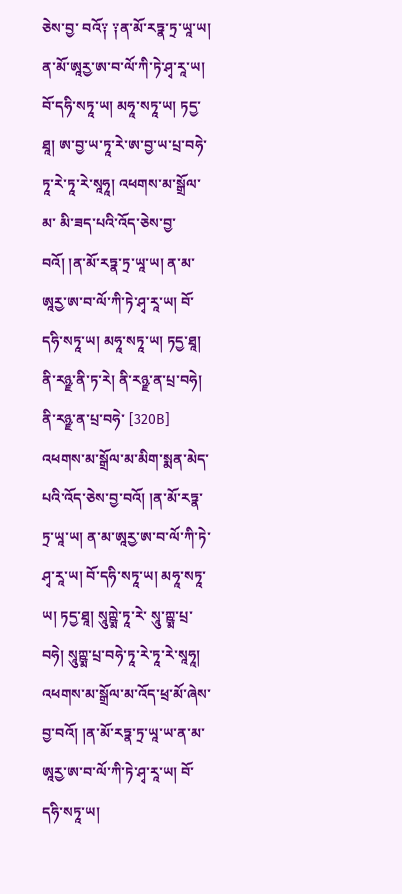ཅེས་བྱ་ བའོ༑ ༑ན་མོ་རཏྣ་ཏྲ་ཡཱ་ཡ། ན་མོ་ཨཱརྱ་ཨ་བ་ལོ་ཀི་ཏེ་ཤྭ་རཱ་ཡ། བོ་དཧི་སཏཱ་ཡ། མཧཱ་སཏཱ་ཡ། ཏདྱ་ཐཱ། ཨ་བྱ་ཡ་ཏཱ་རེ་ཨ་བྱ་ཡ་པྲ་བཧེ་ཏཱ་རེ་ཏཱ་རེ་སཱཧཱ། འཕགས་མ་སྒྲོལ་མ་ མི་ཟད་པའི་འོད་ཅེས་བྱ་བའོ། །ན་མོ་རཏྣ་ཏྲ་ཡཱ་ཡ། ན་མ་ཨཱརྱ་ཨ་བ་ལོ་ཀི་ཏེ་ཤྭ་རཱ་ཡ། བོ་དཧི་སཏཱ་ཡ། མཧཱ་སཏཱ་ཡ། ཏདྱ་ཐཱ། ནི་རཉྫ་ནི་ཏ་རེ། ནི་རཉྫ་ན་པྲ་བཧེ། ནི་རཉྫ་ན་པྲ་བཧེ་ [320B] འཕགས་མ་སྒྲོལ་མ་མིག་སྨན་མེད་པའི་འོད་ཅེས་བྱ་བའོ། །ན་མོ་རཏྣ་ཏྲ་ཡཱ་ཡ། ན་མ་ཨཱརྱ་ཨ་བ་ལོ་ཀི་ཏེ་ཤྭ་རཱ་ཡ། བོ་དཧི་སཏཱ་ཡ། མཧཱ་སཏཱ་ཡ། ཏདྱ་ཐཱ། སཱུཀྵྨེ་ཏཱ་རེ་ སཱུ་ཀྵྨ་པྲ་བཧེ། སཱུཀྵྨ་པྲ་བཧེ་ཏཱ་རེ་ཏཱ་རེ་སཱཧཱ། འཕགས་མ་སྒྲོལ་མ་འོད་ཕྲ་མོ་ཞེས་བྱ་བའོ། །ན་མོ་རཏྣ་ཏྲ་ཡཱ་ཡ་ན་མ་ཨཱརྱ་ཨ་བ་ལོ་ཀི་ཏེ་ཤྭ་རཱ་ཡ། བོ་དཧི་སཏཱ་ཡ།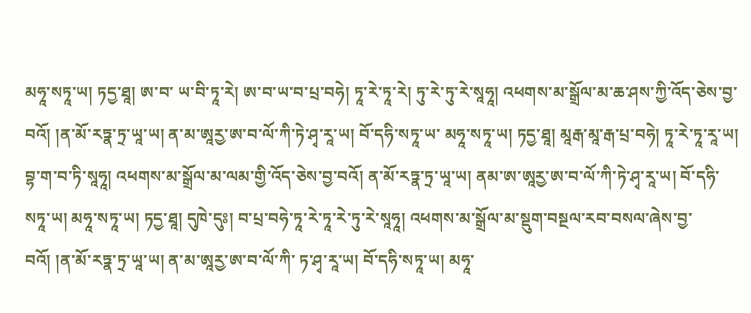མཧཱ་སཏཱ་ཡ། ཏདྱ་ཐཱ། ཨ་བ་ ཡ་བི་ཏཱ་རེ། ཨ་བ་ཡ་བ་པྲ་བཧེ། ཏཱ་རེ་ཏཱ་རེ། ཏུ་རེ་ཏུ་རེ་སཱཧཱ། འཕགས་མ་སྒྲོལ་མ་ཆ་ཤས་ཀྱི་འོད་ཅེས་བྱ་བའོ། །ན་མོ་རཏྣ་ཏྲ་ཡཱ་ཡ། ན་མ་ཨཱརྱ་ཨ་བ་ལོ་ཀི་ཏེ་ཤྭ་རཱ་ཡ། བོ་དཧི་སཏཱ་ཡ་ མཧཱ་སཏཱ་ཡ། ཏདྱ་ཐཱ། མཱརྒ་མཱ་རྒ་པྲ་བཧེ། ཏཱ་རེ་ཏཱ་རཱ་ཡ། བྷ་ག་བ་ཏི་སཱཧཱ། འཕགས་མ་སྒྲོལ་མ་ལམ་གྱི་འོད་ཅེས་བྱ་བའོ། ན་མོ་རཏྣ་ཏྲ་ཡཱ་ཡ། ནམ་ཨ་ཨཱརྱ་ཨ་བ་ལོ་ཀི་ཏེ་ཤྭ་རཱ་ཡ། བོ་དཧི་ སཏཱ་ཡ། མཧཱ་སཏཱ་ཡ། ཏདྱ་ཐཱ། དུཁེ་དུཿ། བ་པྲ་བཧེ་ཏཱ་རེ་ཏཱ་རེ་ཏུ་རེ་སཱཧཱ། འཕགས་མ་སྒྲོལ་མ་སྡུག་བསྔལ་རབ་བསལ་ཞེས་བྱ་བའོ། །ན་མོ་རཏྣ་ཏྲ་ཡཱ་ཡ། ན་མ་ཨཱརྱ་ཨ་བ་ལོ་ཀི་ ཏ་ཤྭ་རཱ་ཡ། བོ་དཧི་སཏཱ་ཡ། མཧཱ་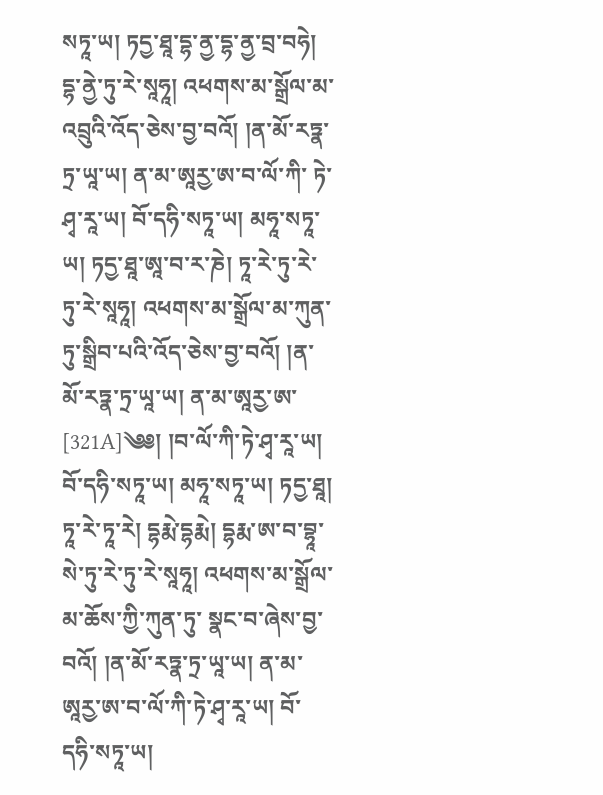སཏཱ་ཡ། ཏདྱ་ཐཱ་དྷ་ནྱ་དྷ་ནྱ་བྲ་བཧེ། དྷ་ནྱེ་ཏུ་རེ་སཱཧཱ། འཕགས་མ་སྒྲོལ་མ་འབྲུའི་འོད་ཅེས་བྱ་བའོ། །ན་མོ་རཏྣ་ཏྲ་ཡཱ་ཡ། ན་མ་ཨཱརྱ་ཨ་བ་ལོ་ཀི་ ཏེ་ཤྭ་རཱ་ཡ། བོ་དཧི་སཏཱ་ཡ། མཧཱ་སཏཱ་ཡ། ཏདྱ་ཐཱ་ཨཱ་བ་ར་ཎེ། ཏཱ་རེ་ཏུ་རེ་ཏུ་རེ་སཱཧཱ། འཕགས་མ་སྒྲོལ་མ་ཀུན་ཏུ་སྒྲིབ་པའི་འོད་ཅེས་བྱ་བའོ། །ན་མོ་རཏྣ་ཏྲ་ཡཱ་ཡ། ན་མ་ཨཱརྱ་ཨ་ [321A]༄༅། །བ་ལོ་ཀི་ཏེ་ཤྭ་རཱ་ཡ། བོ་དཧི་སཏཱ་ཡ། མཧཱ་སཏཱ་ཡ། ཏདྱ་ཐཱ། ཏཱ་རེ་ཏཱ་རེ། དྷརྨེ་དྷརྨེ། དྷརྨ་ཨ་བ་བྷཱ་སེ་ཏུ་རེ་ཏུ་རེ་སཱཧཱ། འཕགས་མ་སྒྲོལ་མ་ཆོས་ཀྱི་ཀུན་ཏུ་ སྣང་བ་ཞེས་བྱ་བའོ། །ན་མོ་རཏྣ་ཏྲ་ཡཱ་ཡ། ན་མ་ཨཱརྱ་ཨ་བ་ལོ་ཀི་ཏེ་ཤྭ་རཱ་ཡ། བོ་དཧི་སཏཱ་ཡ།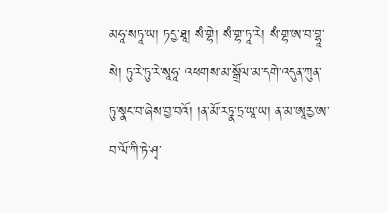མཧཱ་སཏཱ་ཡ། ཏདྱ་ཐཱ། སཾ་གྷེ། སཾ་གྷ་ཏཱ་རེ། སཾ་གྷ་ཨ་བ་བྷཱ་སེ། ཏུ་རེ་ཏུ་རེ་སཱཧཱ་ འཕགས་མ་སྒྲོལ་མ་དགེ་འདུན་ཀུན་ཏུ་སྣང་བ་ཞེས་བྱ་བའོ། །ན་མོ་རཏྣ་ཏྲ་ཡཱ་ཡ། ན་མ་ཨཱརྱ་ཨ་བ་ལོ་ཀི་ཏེ་ཤྭ་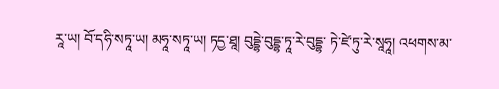རཱ་ཡ། བོ་དཧི་སཏཱ་ཡ། མཧཱ་སཏཱ་ཡ། ཏདྱ་ཐཱ། བུདྡྷེ་བུདྡྷ་ཏཱ་རེ་བུདྡྷ་ ཏེ་ཛེ་ཏུ་རེ་སཱཧཱ། འཕགས་མ་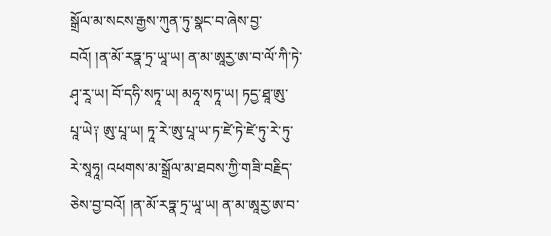སྒྲོལ་མ་སངས་རྒྱས་ཀུན་ཏུ་སྣང་བ་ཞེས་བྱ་བའོ། །ན་མོ་རཏྣ་ཏྲ་ཡཱ་ཡ། ན་མ་ཨཱརྱ་ཨ་བ་ལོ་ཀི་ཏེ་ཤྭ་རཱ་ཡ། བོ་དཧི་སཏཱ་ཡ། མཧཱ་སཏཱ་ཡ། ཏདྱ་ཐཱ་ཨུ་ པཱ་ཡེ༑ ཨུ་པཱ་ཡ། ཏཱ་རེ་ཨུ་པཱ་ཡ་ཏ་ཛེ་ཏེ་ཛེ་ཏུ་རེ་ཏུ་རེ་སཱཧཱ། འཕགས་མ་སྒྲོལ་མ་ཐབས་ཀྱི་གཟི་བརྗིད་ཅེས་བྱ་བའོ། །ན་མོ་རཏྣ་ཏྲ་ཡཱ་ཡ། ན་མ་ཨཱརྱ་ཨ་བ་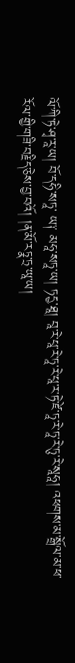ལོ་ཀི་ཏེ་ཤྭ་རཱ་ཡ། བོ་དཧི་སཏཱ་ ཡ༑ མཧཱ་སཏཱ་ཡ། ཏདྱ་ཐཱ། བཱ་རེ་པཱ་རེ་ཏཱ་རེ་པཱ་ར་ཏེ་ཛེ་ཏཱ་རེ་ཏཱ་རེ་ཏུ་རེ་སཱཧཱ། འཕགས་མ་སྒྲོལ་མ་ཕ་རོལ་གྱི་གཟི་བརྗིད་ཅེས་བྱ་བའོ། །ན་མོ་རཏྣ་ཏྲ་ཡཱ་ཡ།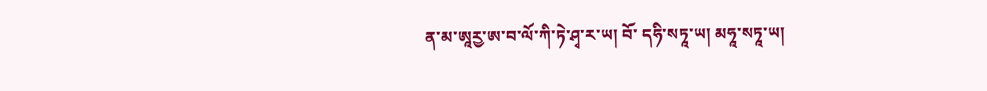ན་མ་ཨཱརྱ་ཨ་བ་ལོ་ཀི་ཏེ་ཤྭ་ར་ཡ། བོ་ དཧི་སཏཱ་ཡ། མཧཱ་སཏཱ་ཡ།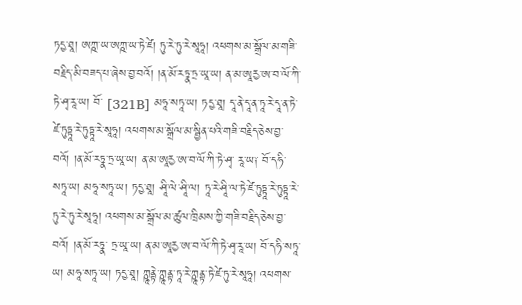ཏདྱ་ཐཱ། ཨཀྵ་ཡ་ཨཀྵ་ཡ་ཏེ་ཛེ། ཏུ་རེ་ཏུ་རེ་སཱཧཱ། འཕགས་མ་སྒྲོལ་མ་གཟི་བརྗིད་མི་བཟད་པ་ཞེས་བྱ་བའོ། །ན་མོ་རཏྣ་ཏྲ་ཡཱ་ཡ། ན་མ་ཨཱརྱ་ཨ་བ་ལོ་ཀི་ཏེ་ཤྭ་རཱ་ཡ། བོ་ [321B] མཧཱ་སཏཱ་ཡ། ཏདྱ་ཐཱ། དཱ་ནེ་དཱ་ན་ཏཱ་རེ་དཱ་ན་ཏེ་ཛེ་ཏུཏྟཱ་རེ་ཏུཏྟཱ་རེ་སཱཧཱ། འཕགས་མ་སྒྲོལ་མ་སྦྱིན་པའི་གཟི་བརྗིད་ཅེས་བྱ་བའོ། །ན་མོ་རཏྣ་ཏྲ་ཡཱ་ཡ། ན་མ་ཨཱརྱ་ཨ་བ་ལོ་ཀི་ཏེ་ཤྭ་ རཱ་ཡ༑ བོ་དཧི་སཏཱ་ཡ། མཧཱ་སཏཱ་ཡ། ཏདྱ་ཐཱ། ཤཱི་ལེ་ཤཱི་ལ། ཏཱ་རེ་ཤཱི་ལ་ཏེ་ཛེ་ཏུཏྟཱ་རེ་ཏུཏྟཱ་རེ་ཏུ་རེ་ཏུ་རེ་སཱཧཱ། འཕགས་མ་སྒྲོལ་མ་ཚུལ་ཁྲིམས་ཀྱི་གཟི་བརྗིད་ཅེས་བྱ་བའོ། །ན་མོ་རཏྣ་ ཏྲ་ཡཱ་ཡ། ན་མ་ཨཱརྱ་ཨ་བ་ལོ་ཀི་ཏེ་ཤྭ་རཱ་ཡ། བོ་དཧི་སཏཱ་ཡ། མཧཱ་སཏཱ་ཡ། ཏདྱ་ཐཱ། ཀྵཱནྟེ་ཀྵཱནྟ་ཏཱ་རེ་ཀྵཱནྟ་ཏེ་ཛེ་ཏུ་རེ་སཱཧཱ། འཕགས་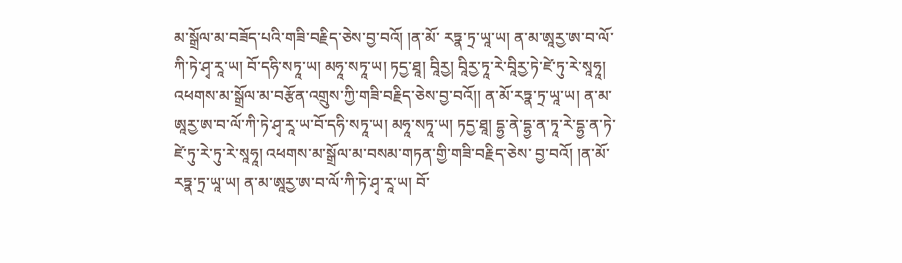མ་སྒྲོལ་མ་བཟོད་པའི་གཟི་བརྗིད་ཅེས་བྱ་བའོ། །ན་མོ་ རཏྣ་ཏྲ་ཡཱ་ཡ། ན་མ་ཨཱརྱ་ཨ་བ་ལོ་ཀི་ཏེ་ཤྭ་རཱ་ཡ། བོ་དཧི་སཏཱ་ཡ། མཧཱ་སཏཱ་ཡ། ཏདྱ་ཐཱ། བཱིརྱ། བཱིརྱ་ཏཱ་རེ་བཱིརྱ་ཏེ་ཛེ་ཏུ་རེ་སཱཧཱ། འཕགས་མ་སྒྲོལ་མ་བརྩོན་འགྲུས་ཀྱི་གཟི་བརྗིད་ཅེས་བྱ་བའོ།། ན་མོ་རཏྣ་ཏྲ་ཡཱ་ཡ། ན་མ་ཨཱརྱ་ཨ་བ་ལོ་ཀི་ཏེ་ཤྭ་རཱ་ཡ་བོ་དཧི་སཏཱ་ཡ། མཧཱ་སཏཱ་ཡ། ཏདྱ་ཐཱ། དྷྱ་ནེ་དྷྱ་ན་ཏཱ་རེ་དྷྱ་ན་ཏེ་ཛེ་ཏུ་རེ་ཏུ་རེ་སཱཧཱ། འཕགས་མ་སྒྲོལ་མ་བསམ་གཏན་གྱི་གཟི་བརྗིད་ཅེས་ བྱ་བའོ། །ན་མོ་རཏྣ་ཏྲ་ཡཱ་ཡ། ན་མ་ཨཱརྱ་ཨ་བ་ལོ་ཀི་ཏེ་ཤྭ་རཱ་ཡ། བོ་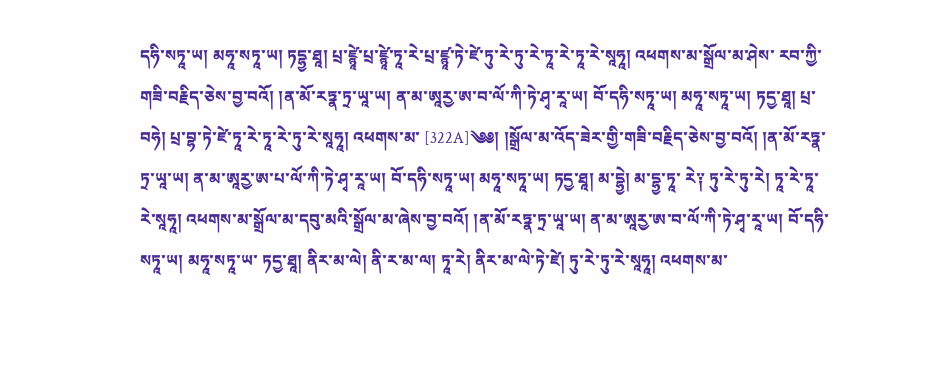དཧི་སཏཱ་ཡ། མཧཱ་སཏཱ་ཡ། ཏདྷྱ་ཐཱ། པྲ་ཛྙཱེ་པྲ་ཛྙཱེ་ཏཱ་རེ་པྲ་ཛྙཱ་ཏེ་ཛེ་ཏུ་རེ་ཏུ་རེ་ཏཱ་རེ་ཏཱ་རེ་སཱཧཱ། འཕགས་མ་སྒྲོལ་མ་ཤེས་ རབ་ཀྱི་གཟི་བརྗིད་ཅེས་བྱ་བའོ། །ན་མོ་རཏྣ་ཏྲ་ཡཱ་ཡ། ན་མ་ཨཱརྱ་ཨ་བ་ལོ་ཀི་ཏེ་ཤྭ་རཱ་ཡ། བོ་དཧི་སཏཱ་ཡ། མཧཱ་སཏཱ་ཡ། ཏདྱ་ཐཱ། པྲ་བཧེ། པྲ་བྷ་ཏེ་ཛེ་ཏཱ་རེ་ཏཱ་རེ་ཏུ་རེ་སཱཧཱ། འཕགས་མ་ [322A]༄༅། །སྒྲོལ་མ་འོད་ཟེར་གྱི་གཟི་བརྗིད་ཅེས་བྱ་བའོ། །ན་མོ་རཏྣ་ཏྲ་ཡཱ་ཡ། ན་མ་ཨཱརྱ་ཨ་པ་ལོ་ཀི་ཏེ་ཤྭ་རཱ་ཡ། བོ་དཧི་སཏཱ་ཡ། མཧཱ་སཏཱ་ཡ། ཏདྱ་ཐཱ། མ་དྷྱེ། མ་དྷྱ་ཏཱ་ རེ༑ ཏུ་རེ་ཏུ་རེ། ཏཱ་རེ་ཏཱ་རེ་སཱཧཱ། འཕགས་མ་སྒྲོལ་མ་དབུ་མའི་སྒྲོལ་མ་ཞེས་བྱ་བའོ། །ན་མོ་རཏྣ་ཏྲ་ཡཱ་ཡ། ན་མ་ཨཱརྱ་ཨ་བ་ལོ་ཀི་ཏེ་ཤྭ་རཱ་ཡ། བོ་དཧི་སཏཱ་ཡ། མཧཱ་སཏཱ་ཡ་ ཏདྱ་ཐཱ། ནིར་མ་ལེ། ནི་ར་མ་ལ། ཏཱ་རེ། ནིར་མ་ལེ་ཏེ་ཛེ། ཏུ་རེ་ཏུ་རེ་སཱཧཱ། འཕགས་མ་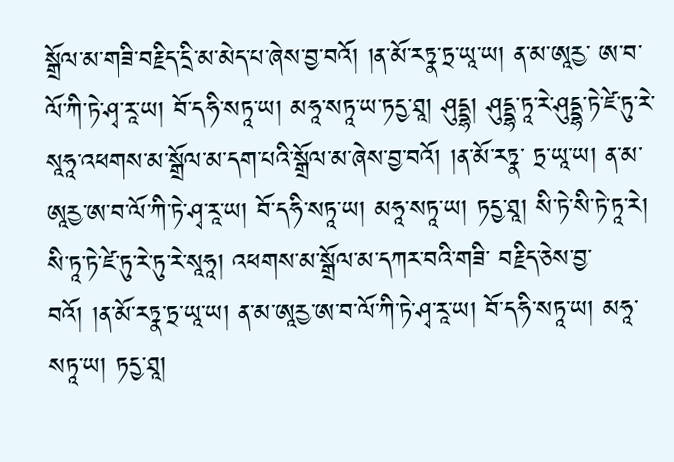སྒྲོལ་མ་གཟི་བརྗིད་དྲི་མ་མེད་པ་ཞེས་བྱ་བའོ། །ན་མོ་རཏྣ་ཏྲ་ཡཱ་ཡ། ན་མ་ཨཱརྱ་ ཨ་བ་ལོ་ཀི་ཏེ་ཤྭ་རཱ་ཡ། བོ་དཧི་སཏཱ་ཡ། མཧཱ་སཏཱ་ཡ་ཏདྱ་ཐཱ། ཤུདྡྷ། ཤུདྡྷ་ཏཱ་རེ་ཤུདྡྷ་ཏེ་ཛེ་ཏུ་རེ་སཱཧཱ་འཕགས་མ་སྒྲོལ་མ་དག་པའི་སྒྲོལ་མ་ཞེས་བྱ་བའོ། །ན་མོ་རཏྣ་ ཏྲ་ཡཱ་ཡ། ན་མ་ཨཱརྱ་ཨ་བ་ལོ་ཀི་ཏེ་ཤྭ་རཱ་ཡ། བོ་དཧི་སཏཱ་ཡ། མཧཱ་སཏཱ་ཡ། ཏདྱ་ཐཱ། སི་ཏེ་སི་ཏེ་ཏཱ་རེ། སི་ཏཱ་ཏེ་ཛེ་ཏུ་རེ་ཏུ་རེ་སཱཧཱ། འཕགས་མ་སྒྲོལ་མ་དཀར་བའི་གཟི་ བརྗིད་ཅེས་བྱ་བའོ། །ན་མོ་རཏྣ་ཏྲ་ཡཱ་ཡ། ན་མ་ཨཱརྱ་ཨ་བ་ལོ་ཀི་ཏེ་ཤྭ་རཱ་ཡ། བོ་དཧི་སཏཱ་ཡ། མཧཱ་སཏཱ་ཡ། ཏདྱ་ཐཱ།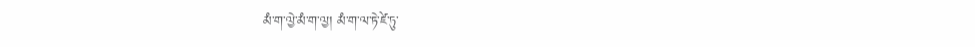མཾ་ག་ལྱེ་མཾ་ག་ལྱ། མཾ་ག་ལ་ཏེ་ཛེ་ཏུ་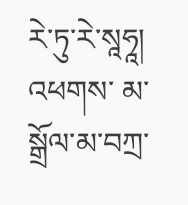རེ་ཏུ་རེ་སཱཧཱ། འཕགས་ མ་སྒྲོལ་མ་བཀྲ་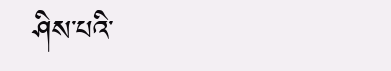ཤིས་པའི་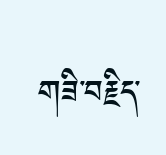གཟི་བརྗིད་